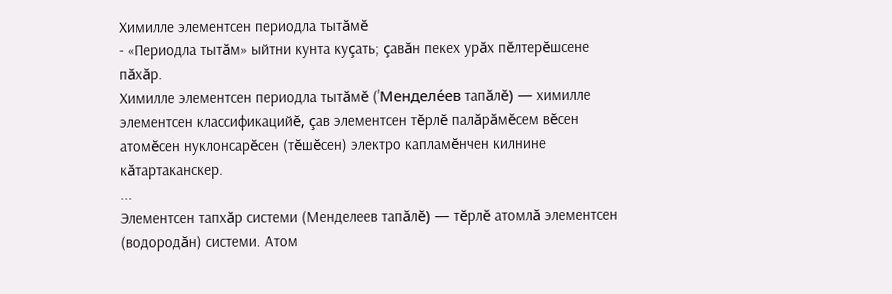Химилле элементсен периодла тытăмĕ
- «Периодла тытăм» ыйтни кунта куçать; çавăн пекех урăх пĕлтерĕшсене пăхăр.
Химилле элементсен периодла тытăмĕ ('Менделе́ев тапăлĕ) — химилле элементсен классификацийĕ, çав элементсен тĕрлĕ палăрăмĕсем вĕсен атомĕсен нуклонсарĕсен (тĕшĕсен) электро капламĕнчен килнине кăтартаканскер.
...
Элементсен тапхăр системи (Менделеев тапăлĕ) — тĕрлĕ атомлă элементсен (водородăн) системи. Атом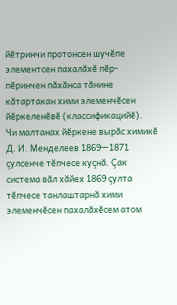йĕтринчи протонсен шучĕпе элементсен пахалăхĕ пĕр-пĕринчен пăхăнса тăнине кăтартакан хими элеменчĕсен йĕркеленĕвĕ (классификацийĕ).
Чи малтанах йĕркене вырăс химикĕ Д. И. Менделеев 1869—1871 çулсенче тĕпчесе куçнă. Çак система вăл хăйех 1869 çулта тĕпчесе танлаштарнă хими элеменчĕсен пахалăхĕсем атом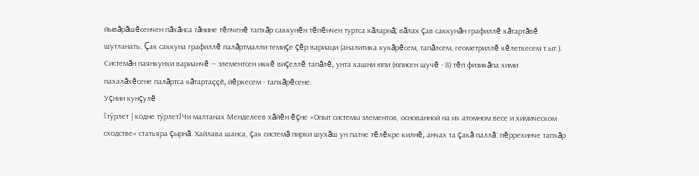йывăрăшĕсенчен пăхăнса тăнине тĕпченĕ тапхăр саккунĕн тĕпĕнчен туртса кăларнă; вăлах çав саккунăн графиллĕ кăтартăвĕ шутланать. Çак саккуна графиллĕ палăртмалли темиçе çĕр вариаци (аналитика кукăрĕсем, тапăлсем, геометриллĕ кĕлеткесем т.ыт.). Системăн паянкунхи варианчĕ — элементсен иккĕ виçеллĕ тапăлĕ, унта кашни юпи (юписен шучĕ - 8) тĕп физикăпа хими пахалăхĕсене палăртса кăтартаççĕ, йĕркесем - тапхăрĕсене.
Уçнин кунçулĕ
[тӳрлет | кодне тӳрлет]Чи малтанах Менделеев хăйĕн ĕçне «Опыт системы элементов, основанной на их атомном весе и химическом сходстве» статьяра çырнă. Хайлава шанса, çак системă пирки шухăш ун патне тĕлĕкре килнĕ, анчах та çакă паллă: пĕррехинче тапхăр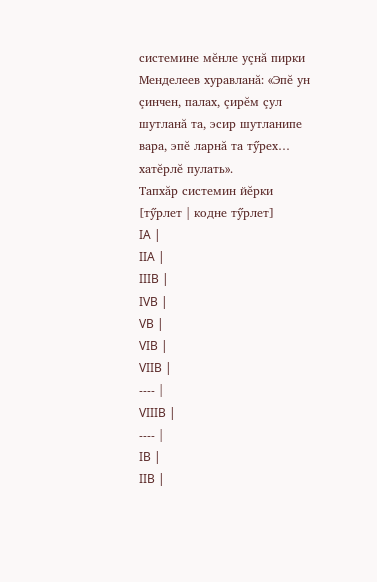системине мĕнле уçнă пирки Менделеев хуравланă: «Эпĕ ун çинчен, палах, çирĕм çул шутланă та, эсир шутланипе вара, эпĕ ларнă та тӳрех… хатĕрлĕ пулать».
Тапхăр системин йĕрки
[тӳрлет | кодне тӳрлет]
IA |
IIA |
IIIB |
IVB |
VB |
VIB |
VIIB |
---- |
VIIIB |
---- |
IB |
IIB |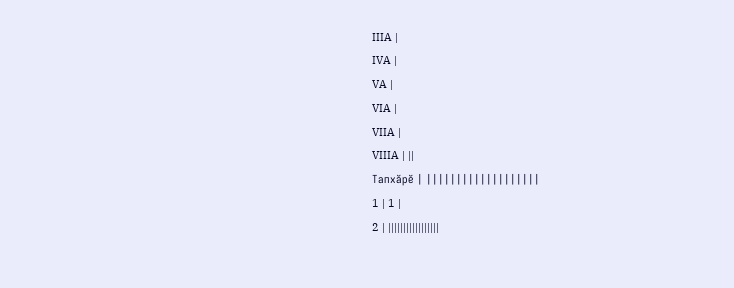IIIA |
IVA |
VA |
VIA |
VIIA |
VIIIA | ||
Тапхăрĕ | |||||||||||||||||||
1 | 1 |
2 | |||||||||||||||||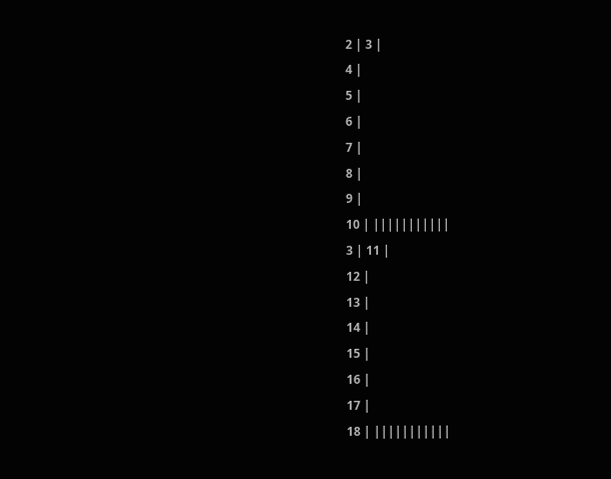2 | 3 |
4 |
5 |
6 |
7 |
8 |
9 |
10 | |||||||||||
3 | 11 |
12 |
13 |
14 |
15 |
16 |
17 |
18 | |||||||||||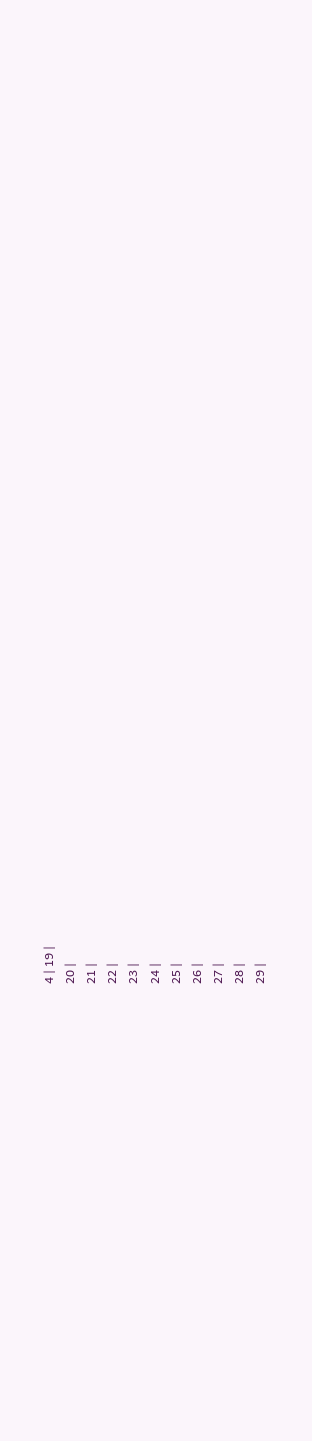4 | 19 |
20 |
21 |
22 |
23 |
24 |
25 |
26 |
27 |
28 |
29 |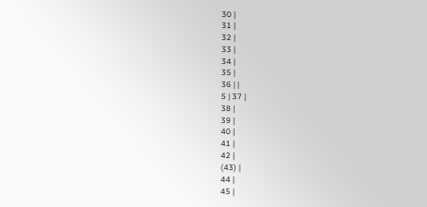30 |
31 |
32 |
33 |
34 |
35 |
36 | |
5 | 37 |
38 |
39 |
40 |
41 |
42 |
(43) |
44 |
45 |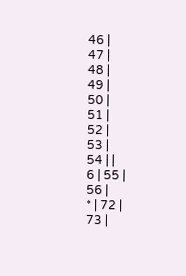46 |
47 |
48 |
49 |
50 |
51 |
52 |
53 |
54 | |
6 | 55 |
56 |
* | 72 |
73 |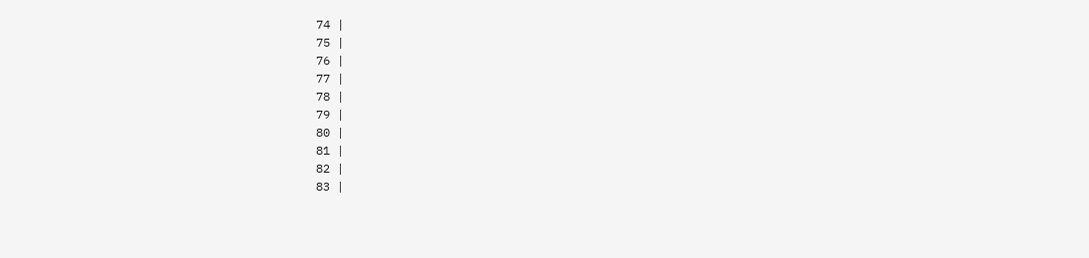74 |
75 |
76 |
77 |
78 |
79 |
80 |
81 |
82 |
83 |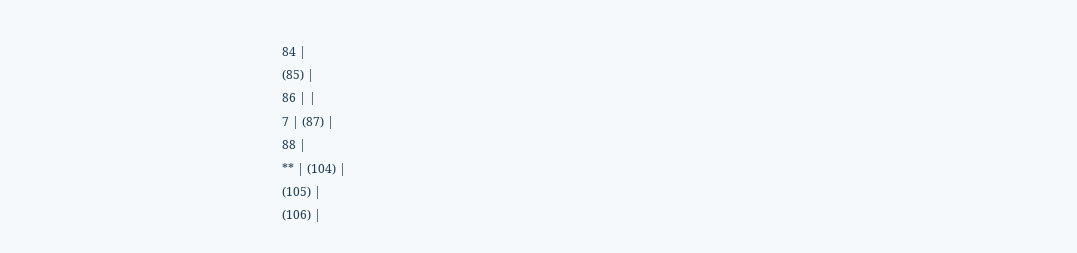84 |
(85) |
86 | |
7 | (87) |
88 |
** | (104) |
(105) |
(106) |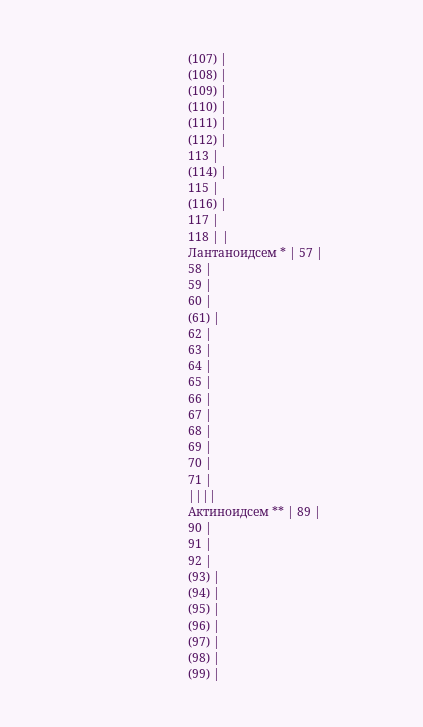(107) |
(108) |
(109) |
(110) |
(111) |
(112) |
113 |
(114) |
115 |
(116) |
117 |
118 | |
Лантаноидсем * | 57 |
58 |
59 |
60 |
(61) |
62 |
63 |
64 |
65 |
66 |
67 |
68 |
69 |
70 |
71 |
||||
Актиноидсем ** | 89 |
90 |
91 |
92 |
(93) |
(94) |
(95) |
(96) |
(97) |
(98) |
(99) |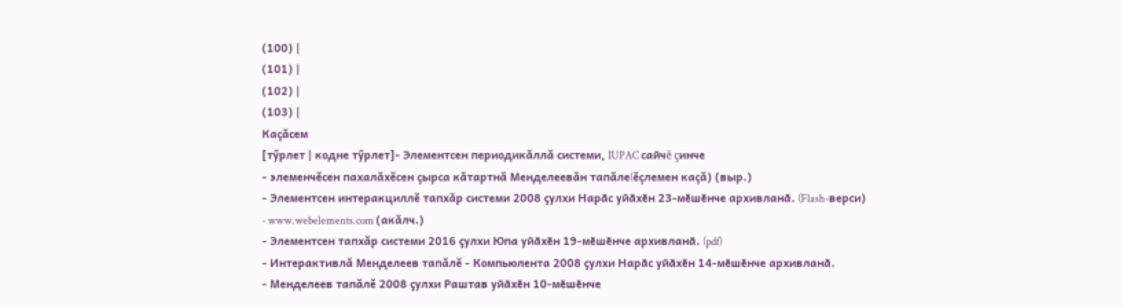(100) |
(101) |
(102) |
(103) |
Каçăсем
[тӳрлет | кодне тӳрлет]- Элементсен периодикăллă системи, IUPAC сайчĕ çинче
- элеменчĕсен пахалăхĕсен çырса кăтартнă Менделеевăн тапăле(ĕçлемен каçă) (выр.)
- Элементсен интеракциллĕ тапхăр системи 2008 ҫулхи Нарӑс уйӑхӗн 23-мӗшӗнче архивланӑ. (Flash-верси)
- www.webelements.com (акăлч.)
- Элементсен тапхăр системи 2016 ҫулхи Юпа уйӑхӗн 19-мӗшӗнче архивланӑ. (pdf)
- Интерактивлă Менделеев тапăлĕ - Компьюлента 2008 ҫулхи Нарӑс уйӑхӗн 14-мӗшӗнче архивланӑ.
- Менделеев тапăлĕ 2008 ҫулхи Раштав уйӑхӗн 10-мӗшӗнче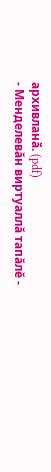архивланӑ. (pdf)
- Менделевăн виртуаллă тапăлĕ -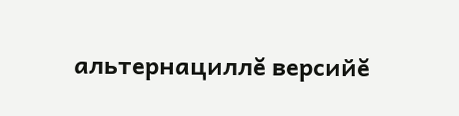альтернациллĕ версийĕ